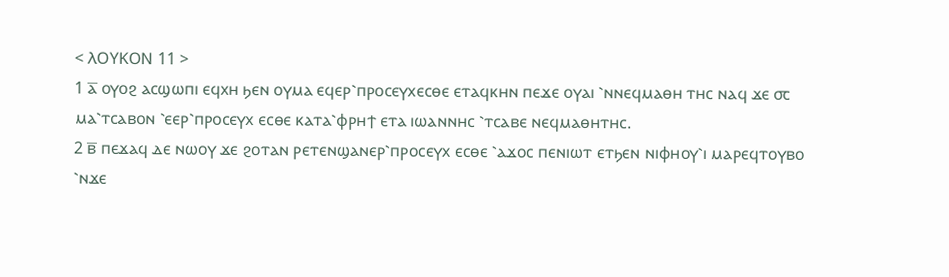< ⲖⲞⲨⲔⲞⲚ 11 >
1 ⲁ̅ ⲟⲩⲟϩ ⲁⲥϣⲱⲡⲓ ⲉϥⲭⲏ ϧⲉⲛ ⲟⲩⲙⲁ ⲉϥⲉⲣ⳿ⲡⲣⲟⲥⲉⲩⲭⲉⲥⲑⲉ ⲉⲧⲁϥⲕⲏⲛ ⲡⲉϫⲉ ⲟⲩⲁⲓ ⳿ⲛⲛⲉϥⲙⲁⲑⲏ ⲧⲏⲥ ⲛⲁϥ ϫⲉ ⳪ ⲙⲁ⳿ⲧⲥⲁⲃⲟⲛ ⳿ⲉⲉⲣ⳿ⲡⲣⲟⲥⲉⲩⲭ ⲉⲥⲑⲉ ⲕⲁⲧⲁ⳿ⲫⲣⲏϯ ⲉⲧⲁ ⲓⲱⲁⲛⲛⲏⲥ ⳿ⲧⲥⲁⲃⲉ ⲛⲉϥⲙⲁⲑⲏⲧⲏⲥ.
2 ⲃ̅ ⲡⲉϫⲁϥ ⲇⲉ ⲛⲱⲟⲩ ϫⲉ ϩⲟⲧⲁⲛ ⲣⲉⲧⲉⲛϣⲁⲛⲉⲣ⳿ⲡⲣⲟⲥⲉⲩⲭ ⲉⲥⲑⲉ ⳿ⲁϫⲟⲥ ⲡⲉⲛⲓⲱⲧ ⲉⲧϧⲉⲛ ⲛⲓⲫⲏⲟⲩ⳿ⲓ ⲙⲁⲣⲉϥⲧⲟⲩⲃⲟ ⳿ⲛϫⲉ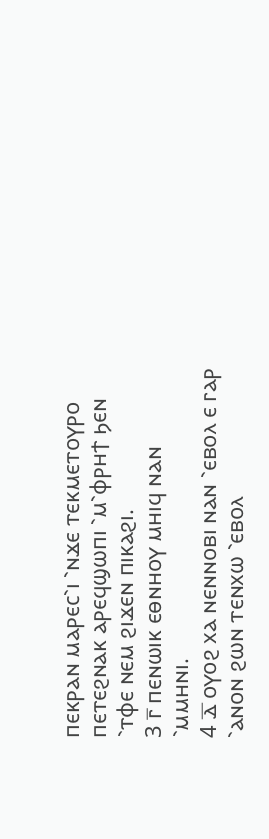ⲡⲉⲕⲣⲁⲛ ⲙⲁⲣⲉⲥ⳿ⲓ ⳿ⲛϫⲉ ⲧⲉⲕⲙⲉⲧⲟⲩⲣⲟ ⲡⲉⲧⲉϩⲛⲁⲕ ⲁⲣⲉϥϣⲱⲡⲓ ⳿ⲙ⳿ⲫⲣⲏϯ ϧⲉⲛ ⳿ⲧⲫⲉ ⲛⲉⲙ ϩⲓϫⲉⲛ ⲡⲓⲕⲁϩⲓ.
3 ⲅ̅ ⲡⲉⲛⲱⲓⲕ ⲉⲑⲛⲏⲟⲩ ⲙⲏⲓϥ ⲛⲁⲛ ⳿ⲙⲙⲏⲛⲓ.
4 ⲇ̅ ⲟⲩⲟϩ ⲭⲁ ⲛⲉⲛⲛⲟⲃⲓ ⲛⲁⲛ ⳿ⲉⲃⲟⲗ ⲉ ⲅⲁⲣ ⳿ⲁⲛⲟⲛ ϩⲱⲛ ⲧⲉⲛⲭⲱ ⳿ⲉⲃⲟⲗ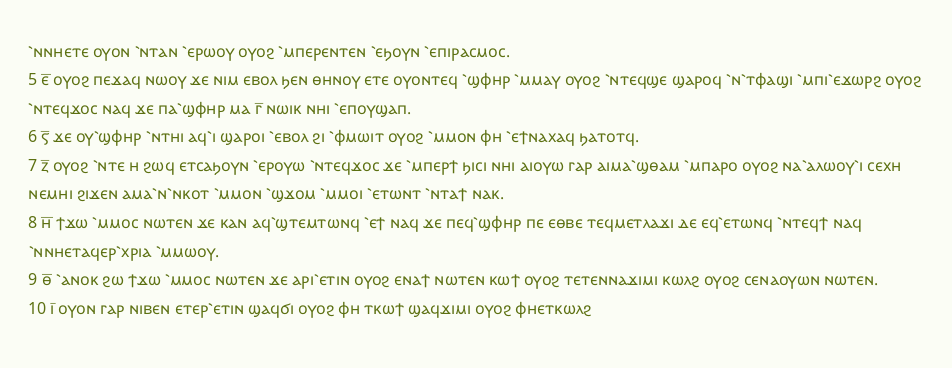⳿ⲛⲛⲏⲉⲧⲉ ⲟⲩⲟⲛ ⳿ⲛⲧⲁⲛ ⳿ⲉⲣⲱⲟⲩ ⲟⲩⲟϩ ⳿ⲙⲡⲉⲣⲉⲛⲧⲉⲛ ⳿ⲉϧⲟⲩⲛ ⳿ⲉⲡⲓⲣⲁⲥⲙⲟⲥ.
5 ⲉ̅ ⲟⲩⲟϩ ⲡⲉϫⲁϥ ⲛⲱⲟⲩ ϫⲉ ⲛⲓⲙ ⲉⲃⲟⲗ ϧⲉⲛ ⲑⲏⲛⲟⲩ ⲉⲧⲉ ⲟⲩⲟⲛⲧⲉϥ ⳿ϣⲫⲏⲣ ⳿ⲙⲙⲁⲩ ⲟⲩⲟϩ ⳿ⲛⲧⲉϥϣⲉ ϣⲁⲣⲟϥ ⳿ⲛ⳿ⲧⲫⲁϣⲓ ⳿ⲙⲡⲓ⳿ⲉϫⲱⲣϩ ⲟⲩⲟϩ ⳿ⲛⲧⲉϥϫⲟⲥ ⲛⲁϥ ϫⲉ ⲡⲁ⳿ϣⲫⲏⲣ ⲙⲁ ⲅ̅ ⲛⲱⲓⲕ ⲛⲏⲓ ⳿ⲉⲡⲟⲩϣⲁⲡ.
6 ⲋ̅ ϫⲉ ⲟⲩ⳿ϣⲫⲏⲣ ⳿ⲛⲧⲏⲓ ⲁϥ⳿ⲓ ϣⲁⲣⲟⲓ ⳿ⲉⲃⲟⲗ ϩⲓ ⳿ⲫⲙⲱⲓⲧ ⲟⲩⲟϩ ⳿ⲙⲙⲟⲛ ⲫⲏ ⳿ⲉϯⲛⲁⲭⲁϥ ϧⲁⲧⲟⲧϥ.
7 ⲍ̅ ⲟⲩⲟϩ ⳿ⲛⲧⲉ ⲏ ϩⲱϥ ⲉⲧⲥⲁϧⲟⲩⲛ ⳿ⲉⲣⲟⲩⲱ ⳿ⲛⲧⲉϥϫⲟⲥ ϫⲉ ⳿ⲙⲡⲉⲣϯ ϧⲓⲥⲓ ⲛⲏⲓ ⲁⲓⲟⲩⲱ ⲅⲁⲣ ⲁⲓⲙⲁ⳿ϣⲑⲁⲙ ⳿ⲙⲡⲁⲣⲟ ⲟⲩⲟϩ ⲛⲁ⳿ⲁⲗⲱⲟⲩ⳿ⲓ ⲥⲉⲭⲏ ⲛⲉⲙⲏⲓ ϩⲓϫⲉⲛ ⲁⲙⲁ⳿ⲛ⳿ⲛⲕⲟⲧ ⳿ⲙⲙⲟⲛ ⳿ϣϫⲟⲙ ⳿ⲙⲙⲟⲓ ⳿ⲉⲧⲱⲛⲧ ⳿ⲛⲧⲁϯ ⲛⲁⲕ.
8 ⲏ̅ ϯϫⲱ ⳿ⲙⲙⲟⲥ ⲛⲱⲧⲉⲛ ϫⲉ ⲕⲁⲛ ⲁϥ⳿ϣⲧⲉⲙⲧⲱⲛϥ ⳿ⲉϯ ⲛⲁϥ ϫⲉ ⲡⲉϥ⳿ϣⲫⲏⲣ ⲡⲉ ⲉⲑⲃⲉ ⲧⲉϥⲙⲉⲧⲗⲁϫⲓ ⲇⲉ ⲉϥ⳿ⲉⲧⲱⲛϥ ⳿ⲛⲧⲉϥϯ ⲛⲁϥ ⳿ⲛⲛⲏⲉⲧⲁϥⲉⲣ⳿ⲭⲣⲓⲁ ⳿ⲙⲙⲱⲟⲩ.
9 ⲑ̅ ⳿ⲁⲛⲟⲕ ϩⲱ ϯϫⲱ ⳿ⲙⲙⲟⲥ ⲛⲱⲧⲉⲛ ϫⲉ ⲁⲣⲓ⳿ⲉⲧⲓⲛ ⲟⲩⲟϩ ⲉⲛⲁϯ ⲛⲱⲧⲉⲛ ⲕⲱϯ ⲟⲩⲟϩ ⲧⲉⲧⲉⲛⲛⲁϫⲓⲙⲓ ⲕⲱⲗϩ ⲟⲩⲟϩ ⲥⲉⲛⲁⲟⲩⲱⲛ ⲛⲱⲧⲉⲛ.
10 ⲓ̅ ⲟⲩⲟⲛ ⲅⲁⲣ ⲛⲓⲃⲉⲛ ⲉⲧⲉⲣ⳿ⲉⲧⲓⲛ ϣⲁϥϭⲓ ⲟⲩⲟϩ ⲫⲏ ⲧⲕⲱϯ ϣⲁϥϫⲓⲙⲓ ⲟⲩⲟϩ ⲫⲏⲉⲧⲕⲱⲗϩ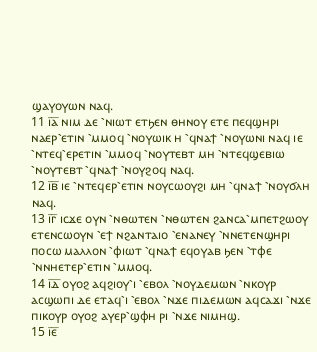ϣⲁⲩⲟⲩⲱⲛ ⲛⲁϥ.
11 ⲓ̅ⲁ̅ ⲛⲓⲙ ⲇⲉ ⳿ⲛⲓⲱⲧ ⲉⲧϧⲉⲛ ⲑⲏⲛⲟⲩ ⲉⲧⲉ ⲡⲉϥϣⲏⲣⲓ ⲛⲁⲉⲣ⳿ⲉⲧⲓⲛ ⳿ⲙⲙⲟϥ ⳿ⲛⲟⲩⲱⲓⲕ ⲏ ⳿ϥⲛⲁϯ ⳿ⲛⲟⲩⲱⲛⲓ ⲛⲁϥ ⲓⲉ ⳿ⲛⲧⲉϥ⳿ⲉⲣⲉⲧⲓⲛ ⳿ⲙⲙⲟϥ ⳿ⲛⲟⲩⲧⲉⲃⲧ ⲙⲏ ⳿ⲛⲧⲉϥϣⲉⲃⲓⲱ ⳿ⲛⲟⲩⲧⲉⲃⲧ ⳿ϥⲛⲁϯ ⳿ⲛⲟⲩϩⲟϥ ⲛⲁϥ.
12 ⲓ̅ⲃ̅ ⲓⲉ ⳿ⲛⲧⲉϥⲉⲣ⳿ⲉⲧⲓⲛ ⲛⲟⲩⲥⲱⲟⲩϩⲓ ⲙⲏ ⳿ϥⲛⲁϯ ⳿ⲛⲟⲩϭⲗⲏ ⲛⲁϥ.
13 ⲓ̅ⲅ̅ ⲓⲥϫⲉ ⲟⲩⲛ ⳿ⲛⲑⲱⲧⲉⲛ ⳿ⲛⲑⲱⲧⲉⲛ ϩⲁⲛⲥⲁ⳿ⲙⲡⲉⲧϩⲱⲟⲩ ⲉⲧⲉⲛⲥⲱⲟⲩⲛ ⳿ⲉϯ ⲛϩⲁⲛⲧⲁⲓⲟ ⳿ⲉⲛⲁⲛⲉⲩ ⳿ⲛⲛⲉⲧⲉⲛϣⲏⲣⲓ ⲡⲟⲥⲱ ⲙⲁⲗⲗⲟⲛ ⳿ⲫⲓⲱⲧ ⳿ϥⲛⲁϯ ⲉϥⲟⲩⲁⲃ ϧⲉⲛ ⳿ⲧⲫⲉ ⳿ⲛⲛⲏⲉⲧⲉⲣ⳿ⲉⲧⲓⲛ ⳿ⲙⲙⲟϥ.
14 ⲓ̅ⲇ̅ ⲟⲩⲟϩ ⲁϥϩⲓⲟⲩ⳿ⲓ ⳿ⲉⲃⲟⲗ ⳿ⲛⲟⲩⲇⲉⲙⲱⲛ ⳿ⲛⲕⲟⲩⲣ ⲁⲥϣⲱⲡⲓ ⲇⲉ ⲉⲧⲁϥ⳿ⲓ ⳿ⲉⲃⲟⲗ ⳿ⲛϫⲉ ⲡⲓⲇⲉⲙⲱⲛ ⲁϥⲥⲁϫⲓ ⳿ⲛϫⲉ ⲡⲓⲕⲟⲩⲣ ⲟⲩⲟϩ ⲁⲩⲉⲣ⳿ϣⲫⲏ ⲣⲓ ⳿ⲛϫⲉ ⲛⲓⲙⲏϣ.
15 ⲓ̅ⲉ̅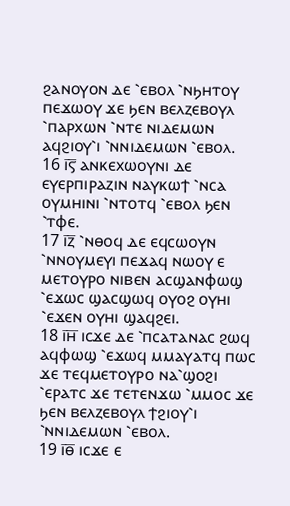ϩⲁⲛⲟⲩⲟⲛ ⲇⲉ ⳿ⲉⲃⲟⲗ ⳿ⲛϧⲏⲧⲟⲩ ⲡⲉϫⲱⲟⲩ ϫⲉ ϧⲉⲛ ⲃⲉⲗⲍⲉⲃⲟⲩⲗ ⳿ⲡⲁⲣⲭⲱⲛ ⳿ⲛⲧⲉ ⲛⲓⲇⲉⲙⲱⲛ ⲁϥϩⲓⲟⲩ⳿ⲓ ⳿ⲛⲛⲓⲇⲉⲙⲱⲛ ⳿ⲉⲃⲟⲗ.
16 ⲓ̅ⲋ̅ ⲁⲛⲕⲉⲭⲱⲟⲩⲛⲓ ⲇⲉ ⲉⲩⲉⲣⲡⲓⲣⲁⲍⲓⲛ ⲛⲁⲩⲕⲱϯ ⳿ⲛⲥⲁ ⲟⲩⲙⲏⲓⲛⲓ ⳿ⲛⲧⲟⲧϥ ⳿ⲉⲃⲟⲗ ϧⲉⲛ ⳿ⲧⲫⲉ.
17 ⲓ̅ⲍ̅ ⳿ⲛⲑⲟϥ ⲇⲉ ⲉϥⲥⲱⲟⲩⲛ ⳿ⲛⲛⲟⲩⲙⲉⲩⲓ ⲡⲉϫⲁϥ ⲛⲱⲟⲩ ⲉ ⲙⲉⲧⲟⲩⲣⲟ ⲛⲓⲃⲉⲛ ⲁⲥϣⲁⲛⲫⲱϣ ⳿ⲉϫⲱⲥ ϣⲁⲥϣⲱϥ ⲟⲩⲟϩ ⲟⲩⲏⲓ ⳿ⲉϫⲉⲛ ⲟⲩⲏⲓ ϣⲁϥϩⲉⲓ.
18 ⲓ̅ⲏ̅ ⲓⲥϫⲉ ⲇⲉ ⳿ⲡⲥⲁⲧⲁⲛⲁⲥ ϩⲱϥ ⲁϥⲫⲱϣ ⳿ⲉϫⲱϥ ⲙⲙⲁⲩⲁⲧϥ ⲡⲱⲥ ϫⲉ ⲧⲉϥⲙⲉⲧⲟⲩⲣⲟ ⲛⲁ⳿ϣⲟϩⲓ ⳿ⲉⲣⲁⲧⲥ ϫⲉ ⲧⲉⲧⲉⲛϫⲱ ⳿ⲙⲙⲟⲥ ϫⲉ ϧⲉⲛ ⲃⲉⲗⲍⲉⲃⲟⲩⲗ ϯϩⲓⲟⲩ⳿ⲓ ⳿ⲛⲛⲓⲇⲉⲙⲱⲛ ⳿ⲉⲃⲟⲗ.
19 ⲓ̅ⲑ̅ ⲓⲥϫⲉ ⲉ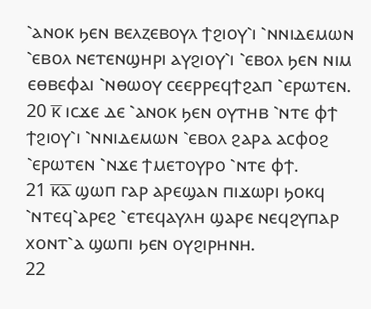⳿ⲁⲛⲟⲕ ϧⲉⲛ ⲃⲉⲗⲍⲉⲃⲟⲩⲗ ϯϩⲓⲟⲩ⳿ⲓ ⳿ⲛⲛⲓⲇⲉⲙⲱⲛ ⳿ⲉⲃⲟⲗ ⲛⲉⲧⲉⲛϣⲏⲣⲓ ⲁⲩϩⲓⲟⲩ⳿ⲓ ⳿ⲉⲃⲟⲗ ϧⲉⲛ ⲛⲓⲙ ⲉⲑⲃⲉⲫⲁⲓ ⳿ⲛⲑⲱⲟⲩ ⲥⲉⲉⲣⲣⲉϥϯϩⲁⲡ ⳿ⲉⲣⲱⲧⲉⲛ.
20 ⲕ̅ ⲓⲥϫⲉ ⲇⲉ ⳿ⲁⲛⲟⲕ ϧⲉⲛ ⲟⲩⲧⲏⲃ ⳿ⲛⲧⲉ ⲫϯ ϯϩⲓⲟⲩ⳿ⲓ ⳿ⲛⲛⲓⲇⲉⲙⲱⲛ ⳿ⲉⲃⲟⲗ ϩⲁⲣⲁ ⲁⲥⲫⲟϩ ⳿ⲉⲣⲱⲧⲉⲛ ⳿ⲛϫⲉ ϯⲙⲉⲧⲟⲩⲣⲟ ⳿ⲛⲧⲉ ⲫϯ.
21 ⲕ̅ⲁ̅ ϣⲱⲡ ⲅⲁⲣ ⲁⲣⲉϣⲁⲛ ⲡⲓϫⲱⲣⲓ ϧⲟⲕϥ ⳿ⲛⲧⲉϥ⳿ⲁⲣⲉϩ ⳿ⲉⲧⲉϥⲁⲩⲗⲏ ϣⲁⲣⲉ ⲛⲉϥϩⲩⲡⲁⲣ ⲭⲟⲛⲧ⳿ⲁ ϣⲱⲡⲓ ϧⲉⲛ ⲟⲩϩⲓⲣⲏⲛⲏ.
22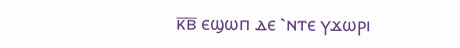ⲕ̅ⲃ̅ ⲉϣⲱⲡ ⲇⲉ ⳿ⲛⲧⲉ ⲩϫⲱⲣⲓ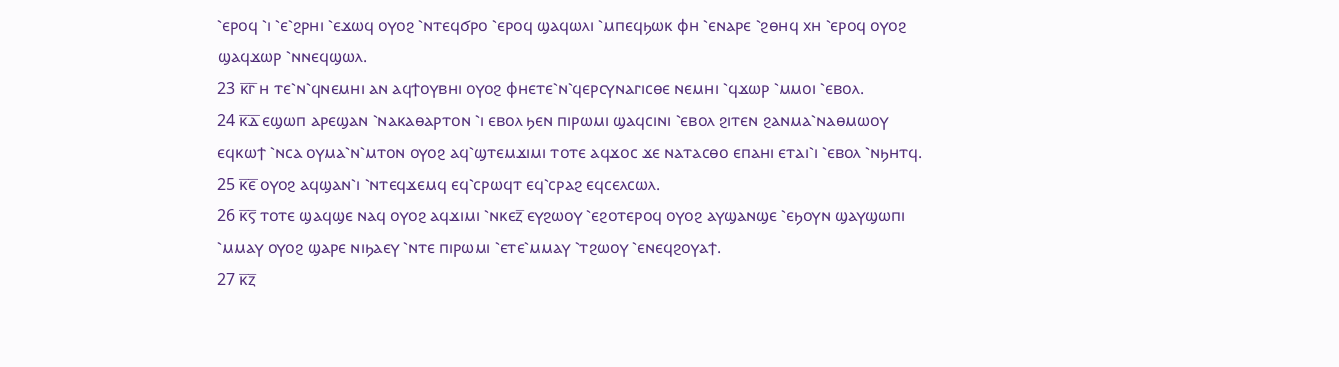⳿ⲉⲣⲟϥ ⳿ⲓ ⳿ⲉ⳿ϩⲣⲏⲓ ⳿ⲉϫⲱϥ ⲟⲩⲟϩ ⳿ⲛⲧⲉϥϭⲣⲟ ⳿ⲉⲣⲟϥ ϣⲁϥⲱⲗⲓ ⳿ⲙⲡⲉϥϧⲱⲕ ⲫⲏ ⳿ⲉⲛⲁⲣⲉ ⳿ϩⲑⲏϥ ⲭⲏ ⳿ⲉⲣⲟϥ ⲟⲩⲟϩ ϣⲁϥϫⲱⲣ ⳿ⲛⲛⲉϥϣⲱⲗ.
23 ⲕ̅ⲅ̅ ⲏ ⲧⲉ⳿ⲛ⳿ϥⲛⲉⲙⲏⲓ ⲁⲛ ⲁϥϯⲟⲩⲃⲏⲓ ⲟⲩⲟϩ ⲫⲏⲉⲧⲉ⳿ⲛ⳿ϥⲉⲣⲥⲩⲛⲁⲅⲓⲥⲑⲉ ⲛⲉⲙⲏⲓ ⳿ϥϫⲱⲣ ⳿ⲙⲙⲟⲓ ⳿ⲉⲃⲟⲗ.
24 ⲕ̅ⲇ̅ ⲉϣⲱⲡ ⲁⲣⲉϣⲁⲛ ⳿ⲛⲁⲕⲁⲑⲁⲣⲧⲟⲛ ⳿ⲓ ⲉⲃⲟⲗ ϧⲉⲛ ⲡⲓⲣⲱⲙⲓ ϣⲁϥⲥⲓⲛⲓ ⳿ⲉⲃⲟⲗ ϩⲓⲧⲉⲛ ϩⲁⲛⲙⲁ⳿ⲛⲁⲑⲙⲱⲟⲩ ⲉϥⲕⲱϯ ⳿ⲛⲥⲁ ⲟⲩⲙⲁ⳿ⲛ⳿ⲙⲧⲟⲛ ⲟⲩⲟϩ ⲁϥ⳿ϣⲧⲉⲙϫⲓⲙⲓ ⲧⲟⲧⲉ ⲁϥϫⲟⲥ ϫⲉ ⲛⲁⲧⲁⲥⲑⲟ ⲉⲡⲁⲏⲓ ⲉⲧⲁⲓ⳿ⲓ ⳿ⲉⲃⲟⲗ ⳿ⲛϧⲏⲧϥ.
25 ⲕ̅ⲉ̅ ⲟⲩⲟϩ ⲁϥϣⲁⲛ⳿ⲓ ⳿ⲛⲧⲉϥϫⲉⲙϥ ⲉϥ⳿ⲥⲣⲱϥⲧ ⲉϥ⳿ⲥⲣⲁϩ ⲉϥⲥⲉⲗⲥⲱⲗ.
26 ⲕ̅ⲋ̅ ⲧⲟⲧⲉ ϣⲁϥϣⲉ ⲛⲁϥ ⲟⲩⲟϩ ⲁϥϫⲓⲙⲓ ⳿ⲛⲕⲉⲍ̅ ⲉⲩϩⲱⲟⲩ ⳿ⲉϩⲟⲧⲉⲣⲟϥ ⲟⲩⲟϩ ⲁⲩϣⲁⲛϣⲉ ⳿ⲉϧⲟⲩⲛ ϣⲁⲩϣⲱⲡⲓ ⳿ⲙⲙⲁⲩ ⲟⲩⲟϩ ϣⲁⲣⲉ ⲛⲓϧⲁⲉⲩ ⳿ⲛⲧⲉ ⲡⲓⲣⲱⲙⲓ ⳿ⲉⲧⲉ⳿ⲙⲙⲁⲩ ⳿ⲧϩⲱⲟⲩ ⳿ⲉⲛⲉϥϩⲟⲩⲁϯ.
27 ⲕ̅ⲍ̅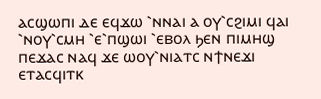ⲁⲥϣⲱⲡⲓ ⲇⲉ ⲉϥϫⲱ ⳿ⲛⲛⲁⲓ ⲁ ⲟⲩ⳿ⲥϩⲓⲙⲓ ϥⲁⲓ ⳿ⲛⲟⲩ⳿ⲥⲙⲏ ⳿ⲉ⳿ⲡϣⲱⲓ ⳿ⲉⲃⲟⲗ ϧⲉⲛ ⲡⲓⲙⲏϣ ⲡⲉϫⲁⲥ ⲛⲁϥ ϫⲉ ⲱⲟⲩ⳿ⲛⲓⲁⲧⲥ ⲛϯⲛⲉϫⲓ ⲉⲧⲁⲥϥⲓⲧⲕ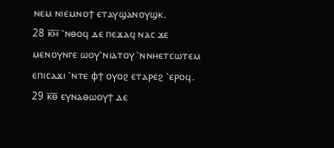ⲛⲉⲙ ⲛⲓⲉⲙⲛⲟϯ ⲉⲧⲁⲩϣⲁⲛⲟⲩϣⲕ.
28 ⲕ̅ⲏ̅ ⳿ⲛⲑⲟϥ ⲇⲉ ⲡⲉϫⲁϥ ⲛⲁⲥ ϫⲉ ⲙⲉⲛⲟⲩⲛⲅⲉ ⲱⲟⲩ⳿ⲛⲓⲁⲧⲟⲩ ⳿ⲛⲛⲏⲉⲧⲥⲱⲧⲉⲙ ⲉⲡⲓⲥⲁϫⲓ ⳿ⲛⲧⲉ ⲫϯ ⲟⲩⲟϩ ⲉⲧⲁⲣⲉϩ ⳿ⲉⲣⲟϥ.
29 ⲕ̅ⲑ̅ ⲉⲩⲛⲁⲑⲱⲟⲩϯ ⲇⲉ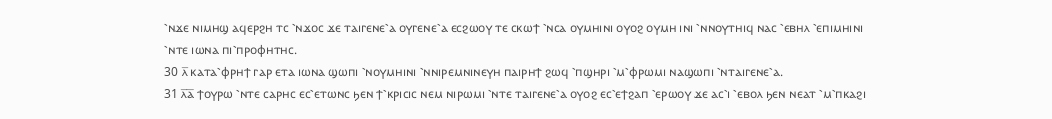⳿ⲛϫⲉ ⲛⲓⲙⲏϣ ⲁϥⲉⲣϩⲏ ⲧⲥ ⳿ⲛϫⲟⲥ ϫⲉ ⲧⲁⲓⲅⲉⲛⲉ⳿ⲁ ⲟⲩⲅⲉⲛⲉ⳿ⲁ ⲉⲥϩⲱⲟⲩ ⲧⲉ ⲥⲕⲱϯ ⳿ⲛⲥⲁ ⲟⲩⲙⲏⲓⲛⲓ ⲟⲩⲟϩ ⲟⲩⲙⲏ ⲓⲛⲓ ⳿ⲛⲛⲟⲩⲧⲏⲓϥ ⲛⲁⲥ ⳿ⲉⲃⲏⲗ ⳿ⲉⲡⲓⲙⲏⲓⲛⲓ ⳿ⲛⲧⲉ ⲓⲱⲛⲁ ⲡⲓ⳿ⲡⲣⲟⲫⲏⲧⲏⲥ.
30 ⲗ̅ ⲕⲁⲧⲁ⳿ⲫⲣⲏϯ ⲅⲁⲣ ⲉⲧⲁ ⲓⲱⲛⲁ ϣⲱⲡⲓ ⳿ⲛⲟⲩⲙⲏⲓⲛⲓ ⳿ⲛⲛⲓⲣⲉⲙⲛⲓⲛⲉⲩⲏ ⲡⲁⲓⲣⲏϯ ϩⲱϥ ⳿ⲡϣⲏⲣⲓ ⳿ⲙ⳿ⲫⲣⲱⲙⲓ ⲛⲁϣⲱⲡⲓ ⳿ⲛⲧⲁⲓⲅⲉⲛⲉ⳿ⲁ.
31 ⲗ̅ⲁ̅ ϯⲟⲩⲣⲱ ⳿ⲛⲧⲉ ⲥⲁⲣⲏⲥ ⲉⲥ⳿ⲉⲧⲱⲛⲥ ϧⲉⲛ ϯ⳿ⲕⲣⲓⲥⲓⲥ ⲛⲉⲙ ⲛⲓⲣⲱⲙⲓ ⳿ⲛⲧⲉ ⲧⲁⲓⲅⲉⲛⲉ⳿ⲁ ⲟⲩⲟϩ ⲉⲥ⳿ⲉϯϩⲁⲡ ⳿ⲉⲣⲱⲟⲩ ϫⲉ ⲁⲥ⳿ⲓ ⳿ⲉⲃⲟⲗ ϧⲉⲛ ⲛⲉⲁⲧ ⳿ⲙ⳿ⲡⲕⲁϩⲓ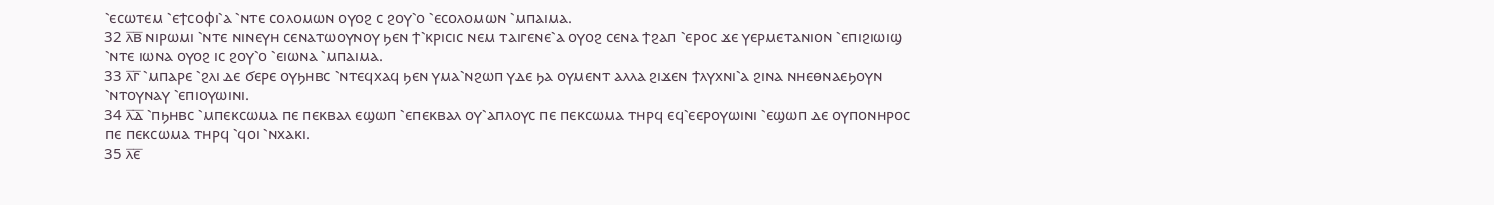⳿ⲉⲥⲱⲧⲉⲙ ⳿ⲉϯⲥⲟⲫⲓ⳿ⲁ ⳿ⲛⲧⲉ ⲥⲟⲗⲟⲙⲱⲛ ⲟⲩⲟϩ ⲥ ϩⲟⲩ⳿ⲟ ⳿ⲉⲥⲟⲗⲟⲙⲱⲛ ⳿ⲙⲡⲁⲓⲙⲁ.
32 ⲗ̅ⲃ̅ ⲛⲓⲣⲱⲙⲓ ⳿ⲛⲧⲉ ⲛⲓⲛⲉⲩⲏ ⲥⲉⲛⲁⲧⲱⲟⲩⲛⲟⲩ ϧⲉⲛ ϯ⳿ⲕⲣⲓⲥⲓⲥ ⲛⲉⲙ ⲧⲁⲓⲅⲉⲛⲉ⳿ⲁ ⲟⲩⲟϩ ⲥⲉⲛⲁ ϯϩⲁⲡ ⳿ⲉⲣⲟⲥ ϫⲉ ⲩⲉⲣⲙⲉⲧⲁⲛⲓⲟⲛ ⳿ⲉⲡⲓϩⲓⲱⲓϣ ⳿ⲛⲧⲉ ⲓⲱⲛⲁ ⲟⲩⲟϩ ⲓⲥ ϩⲟⲩ⳿ⲟ ⳿ⲉⲓⲱⲛⲁ ⳿ⲙⲡⲁⲓⲙⲁ.
33 ⲗ̅ⲅ̅ ⳿ⲙⲡⲁⲣⲉ ⳿ϩⲗⲓ ⲇⲉ ϭⲉⲣⲉ ⲟⲩϧⲏⲃⲥ ⳿ⲛⲧⲉϥⲭⲁϥ ϧⲉⲛ ⲩⲙⲁ⳿ⲛϩⲱⲡ ⲩⲇⲉ ϧⲁ ⲟⲩⲙⲉⲛⲧ ⲁⲗⲗⲁ ϩⲓϫⲉⲛ ϯⲗⲩⲭⲛⲓ⳿ⲁ ϩⲓⲛⲁ ⲛⲏⲉⲑⲛⲁⲉϧⲟⲩⲛ ⳿ⲛⲧⲟⲩⲛⲁⲩ ⳿ⲉⲡⲓⲟⲩⲱⲓⲛⲓ.
34 ⲗ̅ⲇ̅ ⳿ⲡϧⲏⲃⲥ ⳿ⲙⲡⲉⲕⲥⲱⲙⲁ ⲡⲉ ⲡⲉⲕⲃⲁⲗ ⲉϣⲱⲡ ⳿ⲉⲡⲉⲕⲃⲁⲗ ⲟⲩ⳿ⲁⲡⲗⲟⲩⲥ ⲡⲉ ⲡⲉⲕⲥⲱⲙⲁ ⲧⲏⲣϥ ⲉϥ⳿ⲉⲉⲣⲟⲩⲱⲓⲛⲓ ⳿ⲉϣⲱⲡ ⲇⲉ ⲟⲩⲡⲟⲛⲏⲣⲟⲥ ⲡⲉ ⲡⲉⲕⲥⲱⲙⲁ ⲧⲏⲣϥ ⳿ϥⲟⲓ ⳿ⲛⲭⲁⲕⲓ.
35 ⲗ̅ⲉ̅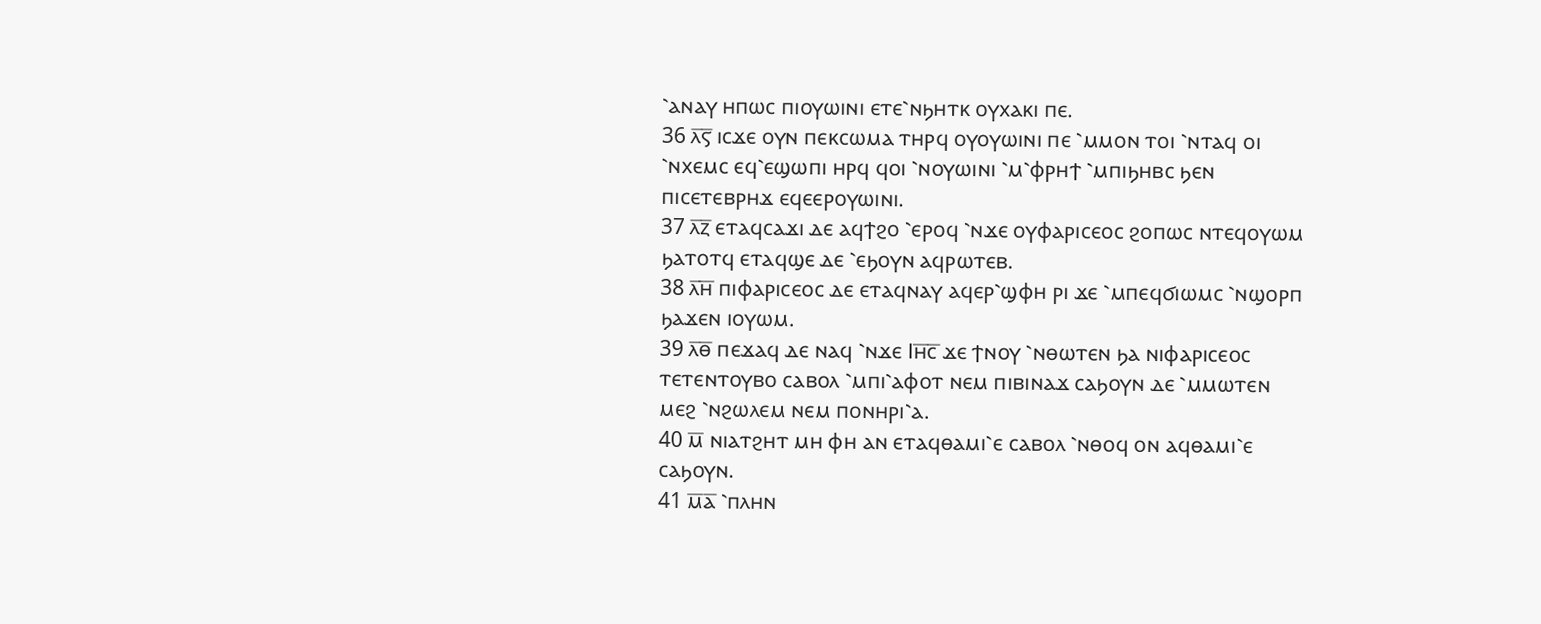⳿ⲁⲛⲁⲩ ⲏⲡⲱⲥ ⲡⲓⲟⲩⲱⲓⲛⲓ ⲉⲧⲉ⳿ⲛϧⲏⲧⲕ ⲟⲩⲭⲁⲕⲓ ⲡⲉ.
36 ⲗ̅ⲋ̅ ⲓⲥϫⲉ ⲟⲩⲛ ⲡⲉⲕⲥⲱⲙⲁ ⲧⲏⲣϥ ⲟⲩⲟⲩⲱⲓⲛⲓ ⲡⲉ ⳿ⲙⲙⲟⲛ ⲧⲟⲓ ⳿ⲛⲧⲁϥ ⲟⲓ ⳿ⲛⲭⲉⲙⲥ ⲉϥ⳿ⲉϣⲱⲡⲓ ⲏⲣϥ ϥⲟⲓ ⳿ⲛⲟⲩⲱⲓⲛⲓ ⳿ⲙ⳿ⲫⲣⲏϯ ⳿ⲙⲡⲓϧⲏⲃⲥ ϧⲉⲛ ⲡⲓⲥⲉⲧⲉⲃⲣⲏϫ ⲉϥⲉⲉⲣⲟⲩⲱⲓⲛⲓ.
37 ⲗ̅ⲍ̅ ⲉⲧⲁϥⲥⲁϫⲓ ⲇⲉ ⲁϥϯϩⲟ ⳿ⲉⲣⲟϥ ⳿ⲛϫⲉ ⲟⲩⲫⲁⲣⲓⲥⲉⲟⲥ ϩⲟⲡⲱⲥ ⲛⲧⲉϥⲟⲩⲱⲙ ϧⲁⲧⲟⲧϥ ⲉⲧⲁϥϣⲉ ⲇⲉ ⳿ⲉϧⲟⲩⲛ ⲁϥⲣⲱⲧⲉⲃ.
38 ⲗ̅ⲏ̅ ⲡⲓⲫⲁⲣⲓⲥⲉⲟⲥ ⲇⲉ ⲉⲧⲁϥⲛⲁⲩ ⲁϥⲉⲣ⳿ϣⲫⲏ ⲣⲓ ϫⲉ ⳿ⲙⲡⲉϥϭⲓⲱⲙⲥ ⳿ⲛϣⲟⲣⲡ ϧⲁϫⲉⲛ ⲓⲟⲩⲱⲙ.
39 ⲗ̅ⲑ̅ ⲡⲉϫⲁϥ ⲇⲉ ⲛⲁϥ ⳿ⲛϫⲉ Ⲓⲏ̅ⲥ̅ ϫⲉ ϯⲛⲟⲩ ⳿ⲛⲑⲱⲧⲉⲛ ϧⲁ ⲛⲓⲫⲁⲣⲓⲥⲉⲟⲥ ⲧⲉⲧⲉⲛⲧⲟⲩⲃⲟ ⲥⲁⲃⲟⲗ ⳿ⲙⲡⲓ⳿ⲁⲫⲟⲧ ⲛⲉⲙ ⲡⲓⲃⲓⲛⲁϫ ⲥⲁϧⲟⲩⲛ ⲇⲉ ⳿ⲙⲙⲱⲧⲉⲛ ⲙⲉϩ ⳿ⲛϩⲱⲗⲉⲙ ⲛⲉⲙ ⲡⲟⲛⲏⲣⲓ⳿ⲁ.
40 ⲙ̅ ⲛⲓⲁⲧϩⲏⲧ ⲙⲏ ⲫⲏ ⲁⲛ ⲉⲧⲁϥⲑⲁⲙⲓ⳿ⲉ ⲥⲁⲃⲟⲗ ⳿ⲛⲑⲟϥ ⲟⲛ ⲁϥⲑⲁⲙⲓ⳿ⲉ ⲥⲁϧⲟⲩⲛ.
41 ⲙ̅ⲁ̅ ⳿ⲡⲗⲏⲛ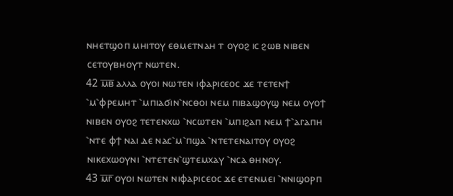ⲛⲏⲉⲧϣⲟⲡ ⲙⲏⲓⲧⲟⲩ ⲉⲑⲙⲉⲧⲛⲁⲏ ⲧ ⲟⲩⲟϩ ⲓⲥ ϩⲱⲃ ⲛⲓⲃⲉⲛ ⲥⲉⲧⲟⲩⲃⲏⲟⲩⲧ ⲛⲱⲧⲉⲛ.
42 ⲙ̅ⲃ̅ ⲁⲗⲗⲁ ⲟⲩⲟⲓ ⲛⲱⲧⲉⲛ ⲓⲫⲁⲣⲓⲥⲉⲟⲥ ϫⲉ ⲧⲉⲧⲉⲛϯ ⳿ⲙ⳿ⲫⲣⲉⲙⲏⲧ ⳿ⲙⲡⲓⲁϭⲓⲛ⳿ⲛⲥⲑⲟⲓ ⲛⲉⲙ ⲡⲓⲃⲁϣⲟⲩϣ ⲛⲉⲙ ⲟⲩⲟϯ ⲛⲓⲃⲉⲛ ⲟⲩⲟϩ ⲧⲉⲧⲉⲛⲭⲱ ⳿ⲛⲥⲱⲧⲉⲛ ⳿ⲙⲡⲓϩⲁⲡ ⲛⲉⲙ ϯ⳿ⲁⲅⲁⲡⲏ ⳿ⲛⲧⲉ ⲫϯ ⲛⲁⲓ ⲇⲉ ⲛⲁⲥ⳿ⲙ⳿ⲡϣⲁ ⳿ⲛⲧⲉⲧⲉⲛⲁⲓⲧⲟⲩ ⲟⲩⲟϩ ⲛⲓⲕⲉⲭⲱⲟⲩⲛⲓ ⳿ⲛⲧⲉⲧⲉⲛ⳿ϣⲧⲉⲙⲭⲁⲩ ⳿ⲛⲥⲁ ⲑⲏⲛⲟⲩ.
43 ⲙ̅ⲅ̅ ⲟⲩⲟⲓ ⲛⲱⲧⲉⲛ ⲛⲓⲫⲁⲣⲓⲥⲉⲟⲥ ϫⲉ ⲉⲧⲉⲛⲙⲉⲓ ⳿ⲛⲛⲓϣⲟⲣⲡ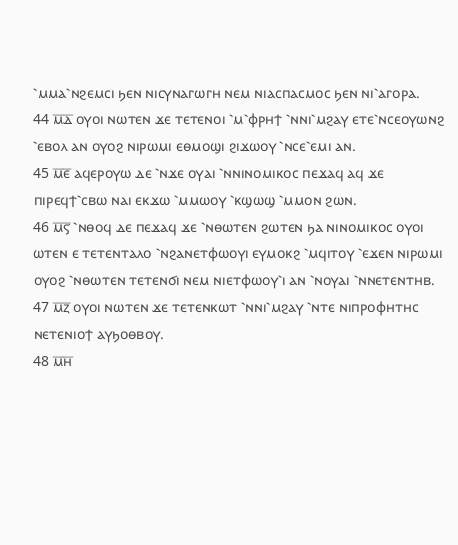⳿ⲙⲙⲁ⳿ⲛϩⲉⲙⲥⲓ ϧⲉⲛ ⲛⲓⲥⲩⲛⲁⲅⲱⲅⲏ ⲛⲉⲙ ⲛⲓⲁⲥⲡⲁⲥⲙⲟⲥ ϧⲉⲛ ⲛⲓ⳿ⲁⲅⲟⲣⲁ.
44 ⲙ̅ⲇ̅ ⲟⲩⲟⲓ ⲛⲱⲧⲉⲛ ϫⲉ ⲧⲉⲧⲉⲛⲟⲓ ⳿ⲙ⳿ⲫⲣⲏϯ ⳿ⲛⲛⲓ⳿ⲙϩⲁⲩ ⲉⲧⲉ⳿ⲛⲥⲉⲟⲩⲱⲛϩ ⳿ⲉⲃⲟⲗ ⲁⲛ ⲟⲩⲟϩ ⲛⲓⲣⲱⲙⲓ ⲉⲑⲙⲟϣⲓ ϩⲓϫⲱⲟⲩ ⳿ⲛⲥⲉ⳿ⲉⲙⲓ ⲁⲛ.
45 ⲙ̅ⲉ̅ ⲁϥⲉⲣⲟⲩⲱ ⲇⲉ ⳿ⲛϫⲉ ⲟⲩⲁⲓ ⳿ⲛⲛⲓⲛⲟⲙⲓⲕⲟⲥ ⲡⲉϫⲁϥ ⲁϥ ϫⲉ ⲡⲓⲣⲉϥϯ⳿ⲥⲃⲱ ⲛⲁⲓ ⲉⲕϫⲱ ⳿ⲙⲙⲱⲟⲩ ⳿ⲕϣⲱϣ ⳿ⲙⲙⲟⲛ ϩⲱⲛ.
46 ⲙ̅ⲋ̅ ⳿ⲛⲑⲟϥ ⲇⲉ ⲡⲉϫⲁϥ ϫⲉ ⳿ⲛⲑⲱⲧⲉⲛ ϩⲱⲧⲉⲛ ϧⲁ ⲛⲓⲛⲟⲙⲓⲕⲟⲥ ⲟⲩⲟⲓ ⲱⲧⲉⲛ ⲉ ⲧⲉⲧⲉⲛⲧⲁⲗⲟ ⳿ⲛϩⲁⲛⲉⲧⲫⲱⲟⲩⲓ ⲉⲩⲙⲟⲕϩ ⳿ⲙϥⲓⲧⲟⲩ ⳿ⲉϫⲉⲛ ⲛⲓⲣⲱⲙⲓ ⲟⲩⲟϩ ⳿ⲛⲑⲱⲧⲉⲛ ⲧⲉⲧⲉⲛϭⲓ ⲛⲉⲙ ⲛⲓⲉⲧⲫⲱⲟⲩ⳿ⲓ ⲁⲛ ⳿ⲛⲟⲩⲁⲓ ⳿ⲛⲛⲉⲧⲉⲛⲧⲏⲃ.
47 ⲙ̅ⲍ̅ ⲟⲩⲟⲓ ⲛⲱⲧⲉⲛ ϫⲉ ⲧⲉⲧⲉⲛⲕⲱⲧ ⳿ⲛⲛⲓ⳿ⲙϩⲁⲩ ⳿ⲛⲧⲉ ⲛⲓⲡⲣⲟⲫⲏⲧⲏⲥ ⲛⲉⲧⲉⲛⲓⲟϯ ⲁⲩϧⲟⲑⲃⲟⲩ.
48 ⲙ̅ⲏ̅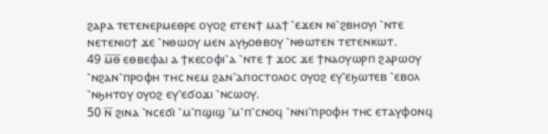ϩⲁⲣⲁ ⲧⲉⲧⲉⲛⲉⲣⲙⲉⲑⲣⲉ ⲟⲩⲟϩ ⲉⲧⲉⲛϯ ⲙⲁϯ ⳿ⲉϫⲉⲛ ⲛⲓ⳿ϩⲃⲏⲟⲩⲓ ⳿ⲛⲧⲉ ⲛⲉⲧⲉⲛⲓⲟϯ ϫⲉ ⳿ⲛⲑⲱⲟⲩ ⲙⲉⲛ ⲁⲩϧⲟⲑⲃⲟⲩ ⳿ⲛⲑⲱⲧⲉⲛ ⲧⲉⲧⲉⲛⲕⲱⲧ.
49 ⲙ̅ⲑ̅ ⲉⲑⲃⲉⲫⲁⲓ ⲁ ϯⲕⲉⲥⲟⲫⲓ⳿ⲁ ⳿ⲛⲧⲉ ϯ ϫⲟⲥ ϫⲉ ϯⲛⲁⲟⲩⲱⲣⲡ ϩⲁⲣⲱⲟⲩ ⳿ⲛϩⲁⲛ⳿ⲡⲣⲟⲫⲏ ⲧⲏⲥ ⲛⲉⲙ ϩⲁⲛ⳿ⲁⲡⲟⲥⲧⲟⲗⲟⲥ ⲟⲩⲟϩ ⲉⲩ⳿ⲉϧⲱⲧⲉⲃ ⳿ⲉⲃⲟⲗ ⳿ⲛϧⲏⲧⲟⲩ ⲟⲩⲟϩ ⲉⲩ⳿ⲉϭⲟϫⲓ ⳿ⲛⲥⲱⲟⲩ.
50 ⲛ̅ ϩⲓⲛⲁ ⳿ⲛⲥⲉϭⲓ ⳿ⲙ⳿ⲡϣⲓϣ ⳿ⲙ⳿ⲡ⳿ⲥⲛⲟϥ ⳿ⲛⲛⲓ⳿ⲡⲣⲟⲫⲏ ⲧⲏⲥ ⲉⲧⲁⲩⲫⲟⲛϥ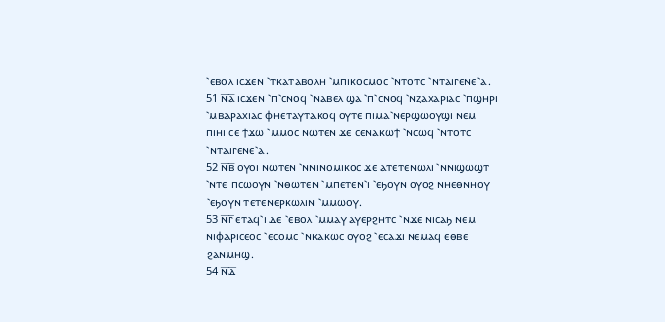⳿ⲉⲃⲟⲗ ⲓⲥϫⲉⲛ ⳿ⲧⲕⲁⲧⲁⲃⲟⲗⲏ ⳿ⲙⲡⲓⲕⲟⲥⲙⲟⲥ ⳿ⲛⲧⲟⲧⲥ ⳿ⲛⲧⲁⲓⲅⲉⲛⲉ⳿ⲁ.
51 ⲛ̅ⲁ̅ ⲓⲥϫⲉⲛ ⳿ⲡ⳿ⲥⲛⲟϥ ⳿ⲛⲁⲃⲉⲗ ϣⲁ ⳿ⲡ⳿ⲥⲛⲟϥ ⳿ⲛⲍⲁⲭⲁⲣⲓⲁⲥ ⳿ⲡϣⲏⲣⲓ ⳿ⲙⲃⲁⲣⲁⲭⲓⲁⲥ ⲫⲏⲉⲧⲁⲩⲧⲁⲕⲟϥ ⲟⲩⲧⲉ ⲡⲓⲙⲁ⳿ⲛⲉⲣϣⲱⲟⲩϣⲓ ⲛⲉⲙ ⲡⲓⲏⲓ ⲥⲉ ϯϫⲱ ⳿ⲙⲙⲟⲥ ⲛⲱⲧⲉⲛ ϫⲉ ⲥⲉⲛⲁⲕⲱϯ ⳿ⲛⲥⲱϥ ⳿ⲛⲧⲟⲧⲥ ⳿ⲛⲧⲁⲓⲅⲉⲛⲉ⳿ⲁ.
52 ⲛ̅ⲃ̅ ⲟⲩⲟⲓ ⲛⲱⲧⲉⲛ ⳿ⲛⲛⲓⲛⲟⲙⲓⲕⲟⲥ ϫⲉ ⲁⲧⲉⲧⲉⲛⲱⲗⲓ ⳿ⲛⲛⲓϣⲱϣⲧ ⳿ⲛⲧⲉ ⲡⲥⲱⲟⲩⲛ ⳿ⲛⲑⲱⲧⲉⲛ ⳿ⲙⲡⲉⲧⲉⲛ⳿ⲓ ⳿ⲉϧⲟⲩⲛ ⲟⲩⲟϩ ⲛⲏⲉⲑⲛⲏⲟⲩ ⳿ⲉϧⲟⲩⲛ ⲧⲉⲧⲉⲛⲉⲣⲕⲱⲗⲓⲛ ⳿ⲙⲙⲱⲟⲩ.
53 ⲛ̅ⲅ̅ ⲉⲧⲁϥ⳿ⲓ ⲇⲉ ⳿ⲉⲃⲟⲗ ⳿ⲙⲙⲁⲩ ⲁⲩⲉⲣϩⲏⲧⲥ ⳿ⲛϫⲉ ⲛⲓⲥⲁϧ ⲛⲉⲙ ⲛⲓⲫⲁⲣⲓⲥⲉⲟⲥ ⳿ⲉⲥⲟⲙⲥ ⳿ⲛⲕⲁⲕⲱⲥ ⲟⲩⲟϩ ⳿ⲉⲥⲁϫⲓ ⲛⲉⲙⲁϥ ⲉⲑⲃⲉ ϩⲁⲛⲙⲏϣ.
54 ⲛ̅ⲇ̅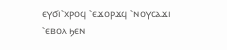ⲉⲩϭⲓ⳿ⲭⲣⲟϥ ⳿ⲉϫⲟⲣϫϥ ⳿ⲛⲟⲩⲥⲁϫⲓ ⳿ⲉⲃⲟⲗ ϧⲉⲛ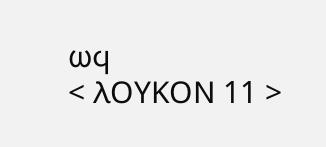ⲱϥ
< ⲖⲞⲨⲔⲞⲚ 11 >